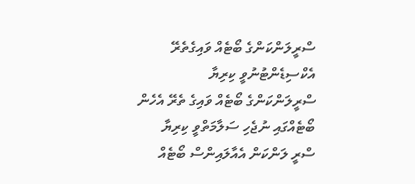ސްރީލަންކަންގެ ބޯޓެއް ވައިގެތެރޭ އެކްސިޑެންޓުނުވީ ކިރިޔާ
ސްރީލަންކަންގެ ބޯޓެއް ވައިގެ ތެރޭ އެހެން ބޯޓެއްގައި ނުޖެހި ސަލާމަތްވީ ކިރިޔާ
ސްރީ ލަންކަން އެއާލައިންސް ބޯޓެއް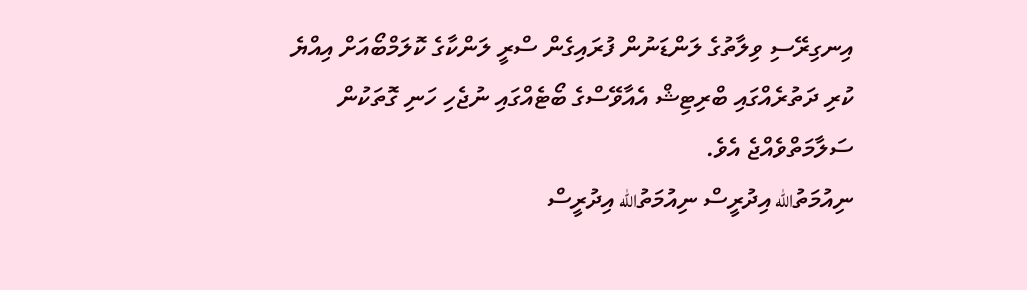އިނގިރޭސި ވިލާތުގެ ލަންޑަނުން ފުރައިގެން ސްރީ ލަންކާގެ ކޮލަމްބޯއަށް އިއްޔެ ކުރި ދަތުރެއްގައި ބްރިޓިޝް އެއާވޭސްގެ ބޯޓެއްގައި ނުޖެހި ހަނި ގޮތަކުން ސަލާމަތްވެއްޖެ އެވެ.
ނިއުމަތުالله އިދުރީސް ނިއުމަތުالله އިދުރީސް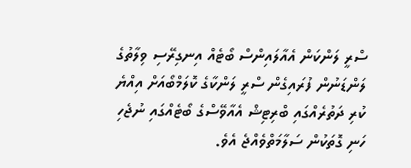ސްރީ ލަންކަން އެއާލައިންސް ބޯޓެއް އިނގިރޭސި ވިލާތުގެ ލަންޑަނުން ފުރައިގެން ސްރީ ލަންކާގެ ކޮލަމްބޯއަށް އިއްޔެ ކުރި ދަތުރެއްގައި ބްރިޓިޝް އެއާވޭސްގެ ބޯޓެއްގައި ނުޖެހި ހަނި ގޮތަކުން ސަލާމަތްވެއްޖެ އެވެ.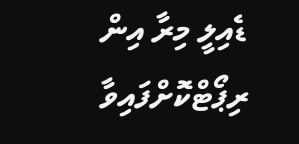ޑެއިލީ މިރާ އިން ރިޕޯޓްކޮށްފައިވާ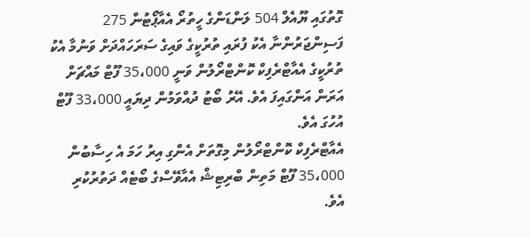ގޮތުގައި ޔޫއެލް 504 ލަންޑަންގެ ހީތުރޯ އެއާޕޯޓުން 275 ފަސިންޖަރުންނާ އެކު ފުރައި ތުރުކީގެ ވައިގެ ސަރަހައްދަށް ވަނުމާ އެކު ތުރުކީގެ އެއާޓްރެފިކް ކޮންޓްރޯލުން ވަނީ 35،000 ފޫޓް މައްޗަށް އަރަން އަންގައިފަ އެވެ. އޭރު ބޯޓު ދުއްވަމުން ދިޔައީ 33،000 ފޫޓް އުހުގަ އެވެ.
އެއާޓްރެފިކް ކޮންޓްރޯލުން މިގޮތަށް އެންގި އިރު ހަމަ އެ ހިސާބުން 35،000 ފޫޓް މަތިން ބްރިޓިޝް އެއާވޭސްގެ ބޯޓެއް ދަތުރުކުރި އެވެ.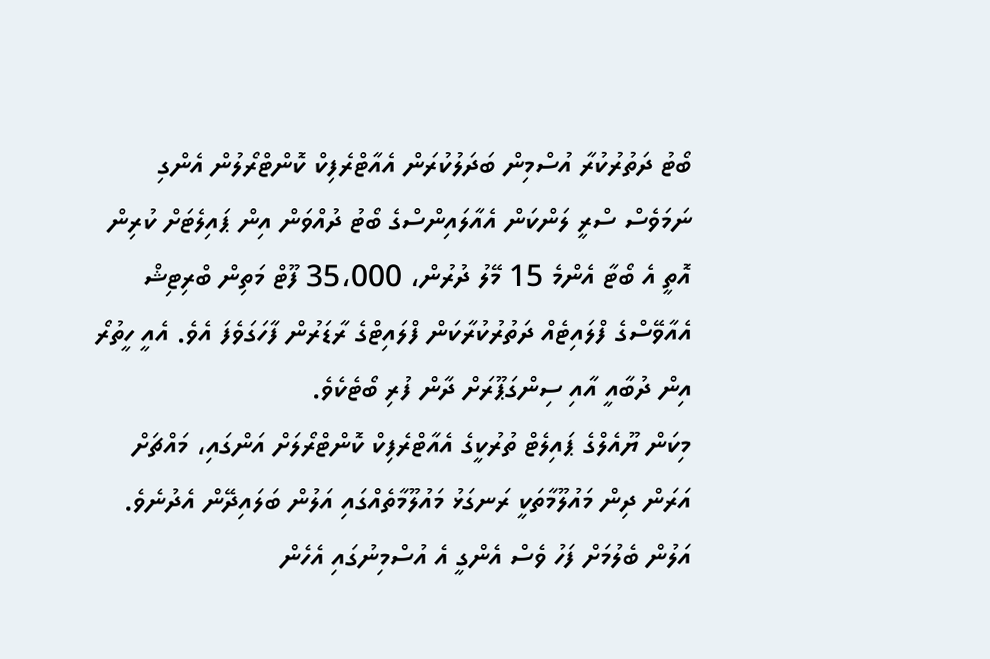ބޯޓު ދަތުރުކުރާ އުސްމިން ބަދަލުކުރަން އެއާޓްރެފިކް ކޮންޓްރޯލުން އެންގި ނަމަވެސް ސްރީ ލަންކަން އެއާލައިންސްގެ ބޯޓު ދުއްވަން އިން ޕައިލެޓަށް ކުރިން އޮތީ އެ ބޯޓާ އެންމެ 15 މޭލު ދުރުން، 35،000 ފޫޓް މަތިން ބްރިޓިޝް އެއާވޭސްގެ ފްލައިޓެއް ދަތުރުކުރާކަން ފްލައިޓްގެ ރާޑަރުން ފާހަގަވެފަ އެވެ. އެއީ ހީތުރޯ އިން ދުބާއީ އާއި ސިންގަޕޫރަށް ދާން ފުރި ބޯޓެކެވެ.
މިކަން ޔޫއެލްގެ ޕައިލެޓް ތުރުކީގެ އެއާޓްރެފިކް ކޮންޓްރޯލަށް އަންގައި، މައްޗަށް އަރަން ދިން މައުލޫމާތަކީ ރަނގަޅު މައުލޫމާތެއްގައި އަލުން ބަލައިދޭން އެދުނެވެ. އަލުން ބެލުމަށް ފަހު ވެސް އެންގީ އެ އުސްމިނުގައި އެހެން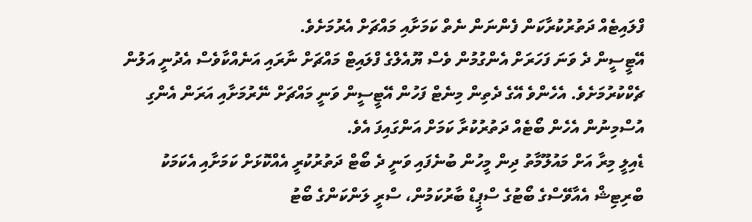ފްލައިޓެއް ދަތުރުކުރާކަން ފެންނަން ނެތް ކަމަށާއި މައްޗަށް އެރުމަށެވެ.
އޭޓީސީން ދެ ވަނަ ފަހަރަށް އެންގުމުން ވެސް ޔޫއެލްގެ ފްލައިޓް މައްޗަށް ނާރައި އަނެއްކާވެސް އެދުނީ އަލުން ޗެކްކުރުމަށެވެ. އެހެންވެ އޭގެ ދެތިން މިނެޓް ފަހުން އޭޓީސީން ވަނީ މައްޗަށް ނޭރުމަށާއި އަރަން އެންގި އުސްމިނުން އެހެން ބޯޓެއް ދަތުރުކުރާ ކަމަށް އަންގައިފަ އެވެ.
ޑެއިލީ މިރާ އަށް މައުލޫމާތު ދިން މީހުން ބުނެފައި ވަނީ ދެ ބޯޓް ދަތުރުކުރީ އެއްކޮޅަށް ކަމަށާއި އެކަމަކު ބްރިޓިޝް އެއާވޭސްގެ ބޯޓުގެ ސްޕީޑް ބާރުކަމުން، ސްރީ ލަންކަންގެ ބޯޓު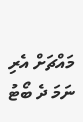މައްޗަށް އެރި ނަމަ ދެ ބޯޓު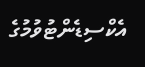އެކްސިޑެންޓުވުމުގެ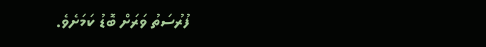ފުރުސަތު ވަރަށް ބޮޑު ކަމަށެވެ.